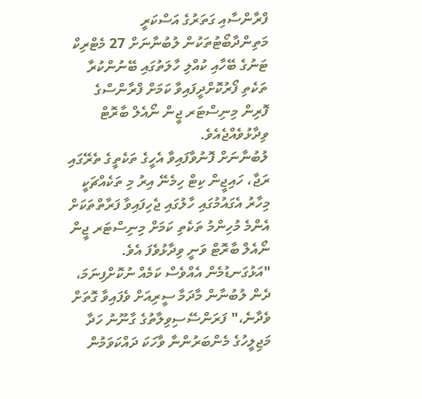ފްރާންސާއި ގަތަރުގެ އަސްކަރީ މަތިންދާބޯޓުތަކުން ލުބުނާނަށް 27 މެޓްރިކް ޓަނުގެ ބޭހާއި ކުއްލި ހާލަތުގައި ބޭނުންކުރާ ތަކެތި ފޯރުކޮށްދީފައިވާ ކަމަށް ފްރާންސްގެ ފޮރިން މިނިސްޓަރ ޖީން ނޯއެލް ބާރޮޓް ވިދާޅުވެއްޖެއެވެ.
ލުބުނާނަށް ފޮނުވާފައިވާ އެހީގެ ތަކެތީގެ ތެރޭގައި ރަޖާ، ހައިޖީން ކިޓް ހިމެނޭ އިރު މި ތަކެއްޗަކީ މިހާރު އެގައުމުގައި ހާލުގައި ޖެހިފައިވާ ފަރާތްތަކަށް އެންމެ މުހިންމު ތަކެތި ކަމަށް މިނިސްޓަރ ޖީން ނޯއެލް ބާރޮޓް ވަނީ ވިދާޅުވެފަ އެވެ.
"އަޅުގަނޑުމެން އެއްވެސް ކަމެއް ނުކޮށްފިނަމަ، ދެން ލުބުނާން މާދަމާ ސީރިއަށް ވެފައިވާ ގޮތަށް ވެދާނެ،" ފަރަންސޭސިވިލާތުގެ ގާނޫނު ހަދާ މަޖިލީހުގެ މެންބަރުންނާ ވާހަކަ ދައްކަވަމުން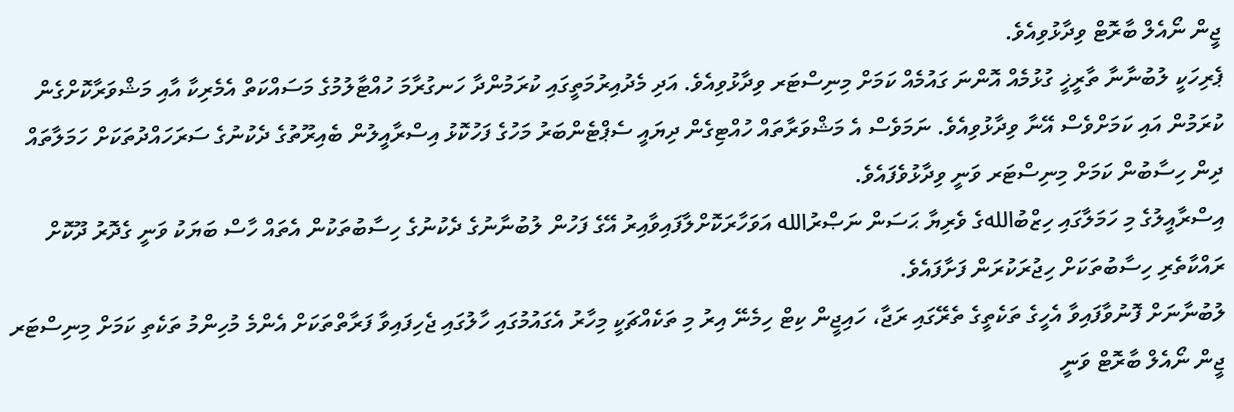ޖީން ނޯއެލް ބާރޮޓް ވިދާޅުވިއެވެ.
ޕެރިހަކީ ލުބުނާނާ ތާރީޚީ ގުޅުމެއް އޮންނަ ގައުމެއް ކަމަށް މިނިސްޓަރ ވިދާޅުވިއެވެ. އަދި މެދުއިރުމަތީގައި ކުރަމުންދާ ހަނގުރާމަ ހުއްޓާލުމުގެ މަސައްކަތް އެމެރިކާ އާއި މަޝްވަރާކޮށްގެން ކުރަމުން އައި ކަމަށްވެސް އޭނާ ވިދާޅުވިއެވެ. ނަމަވެސް އެ މަޝްވަރާތައް ހުއްޓިގެން ދިޔައީ ސެޕްޓެންބަރު މަހުގެ ފަހުކޮޅު އިސްރާއީލުން ބެއިރޫތުގެ ދެކުނުގެ ސަރަހައްދުތަކަށް ހަމަލާތައް ދިން ހިސާބުން ކަމަށް މިނިސްޓަރ ވަނީ ވިދާޅުވެފައެވެ.
އިސްރާއީލުގެ މި ހަމަލާގައި ހިޒްބުاللهގެ ވެރިޔާ ޙަސަން ނަޞްރުالله އަވަހާރަކޮށްލާފައިވާއިރު އޭގެ ފަހުން ލުބުނާނުގެ ދެކުނުގެ ހިސާބުތަކުން އެތައް ހާސް ބަޔަކު ވަނީ ގެދޮރު ދޫކޮށް ރައްކާތެރި ހިސާބުތަކަށް ހިޖުރަކުރަން ފަށާފައެވެ.
ލުބުނާނަށް ފޮނުވާފައިވާ އެހީގެ ތަކެތީގެ ތެރޭގައި ރަޖާ، ހައިޖީން ކިޓް ހިމެނޭ އިރު މި ތަކެއްޗަކީ މިހާރު އެގައުމުގައި ހާލުގައި ޖެހިފައިވާ ފަރާތްތަކަށް އެންމެ މުހިންމު ތަކެތި ކަމަށް މިނިސްޓަރ ޖީން ނޯއެލް ބާރޮޓް ވަނީ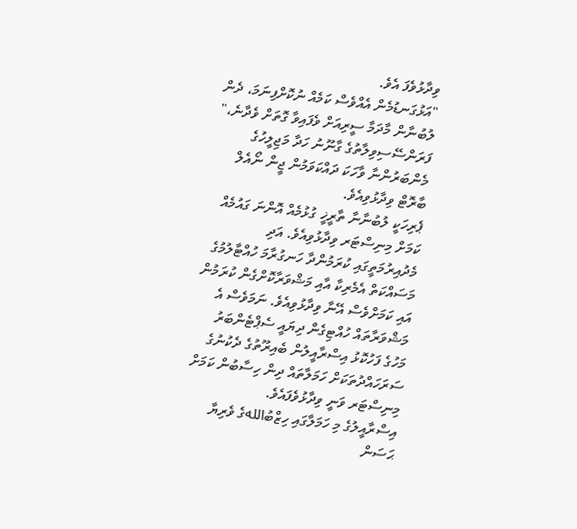ވިދާޅުވެފަ އެވެ.
"އަޅުގަނޑުމެން އެއްވެސް ކަމެއް ނުކޮށްފިނަމަ، ދެން ލުބުނާން މާދަމާ ސީރިއަށް ވެފައިވާ ގޮތަށް ވެދާނެ،" ފަރަންސޭސިވިލާތުގެ ގާނޫނު ހަދާ މަޖިލީހުގެ މެންބަރުންނާ ވާހަކަ ދައްކަވަމުން ޖީން ނޯއެލް ބާރޮޓް ވިދާޅުވިއެވެ.
ޕެރިހަކީ ލުބުނާނާ ތާރީޚީ ގުޅުމެއް އޮންނަ ގައުމެއް ކަމަށް މިނިސްޓަރ ވިދާޅުވިއެވެ. އަދި މެދުއިރުމަތީގައި ކުރަމުންދާ ހަނގުރާމަ ހުއްޓާލުމުގެ މަސައްކަތް އެމެރިކާ އާއި މަޝްވަރާކޮށްގެން ކުރަމުން އައި ކަމަށްވެސް އޭނާ ވިދާޅުވިއެވެ. ނަމަވެސް އެ މަޝްވަރާތައް ހުއްޓިގެން ދިޔައީ ސެޕްޓެންބަރު މަހުގެ ފަހުކޮޅު އިސްރާއީލުން ބެއިރޫތުގެ ދެކުނުގެ ސަރަހައްދުތަކަށް ހަމަލާތައް ދިން ހިސާބުން ކަމަށް މިނިސްޓަރ ވަނީ ވިދާޅުވެފައެވެ.
އިސްރާއީލުގެ މި ހަމަލާގައި ހިޒްބުاللهގެ ވެރިޔާ ޙަސަން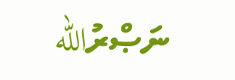ނަޞްރުالله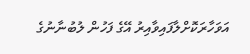އަވަހާރަކޮށްލާފައިވާއިރު އޭގެ ފަހުން ލުބުނާނުގެ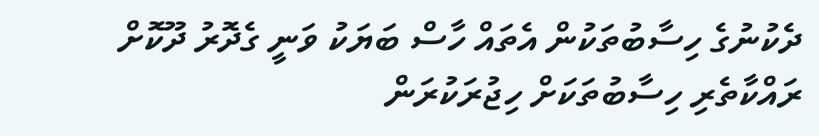ދެކުނުގެ ހިސާބުތަކުން އެތައް ހާސް ބަޔަކު ވަނީ ގެދޮރު ދޫކޮށް ރައްކާތެރި ހިސާބުތަކަށް ހިޖުރަކުރަން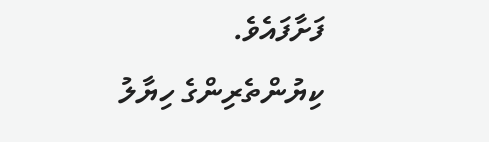ފަށާފައެވެ.
ކިޔުންތެރިންގެ ހިޔާލު